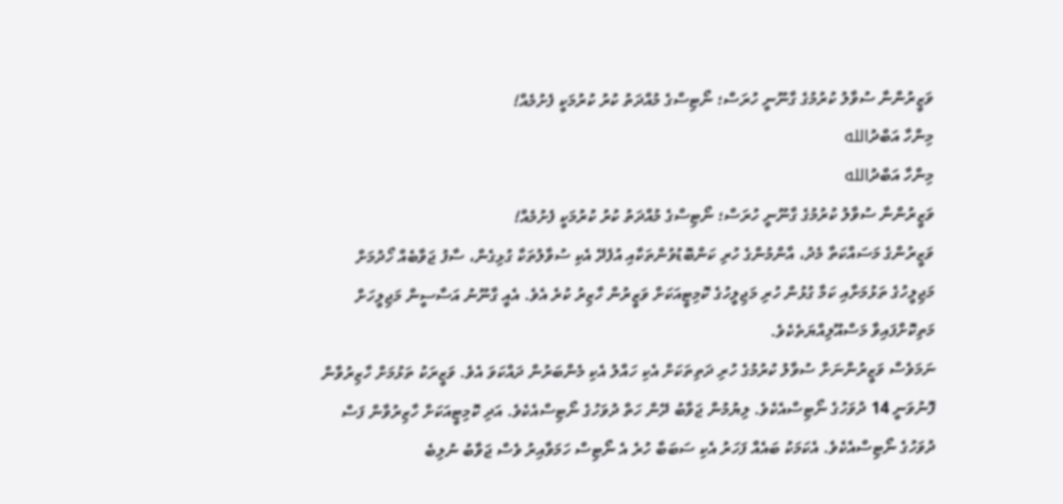ވަޒީރުންނާ ސުވާލު ކުރުމުގެ ގާނޫނީ ހުރަސް؛ ނޯޓިސްގެ މުއްދަތު ކުރު ކުރުމަކީ ފެށުމެއް!
މިންހާ އަބްދުالله
މިންހާ އަބްދުالله
ވަޒީރުންނާ ސުވާލު ކުރުމުގެ ގާނޫނީ ހުރަސް؛ ނޯޓިސްގެ މުއްދަތު ކުރު ކުރުމަކީ ފެށުމެއް!
ވަޒީރުންގެ މަސައްކަތާ މެދު، އާންމުންގެ ހުރި ކަންބޮޑުވުންތަކާއި އުފެދޭ އެކި ސުވާލުތަކާ ގުޅިގެން، ސާފު ޖަވާބެއް ހޯދުމަށް މަޖިލީހުގެ ތަޅުމަށާއި ކަމާ ގުޅުން ހުރި މަޖިލީހުގެ ކޮމިޓީއަކަށް ވަޒީރުން ހާޒިރު ކުރެ އެވެ. އެއީ ގާނޫނު އަސާސީން މަޖިލީހަށް މަތިކޮށްފައިވާ މަސްއޫލިއްޔަތެކެވެ.
ނަމަވެސް ވަޒީރުންނަށް ސުވާލު ކުރުމުގެ ހުރި ދަތިތަކަށް އެކި ހައްލު އެކި މެންބަރުން ދައްކަވަ އެވެ. ވަޒީރަކު ތަޅުމަށް ހާޒިރުވާން ފޮނުވަނީ 14 ދުވަހުގެ ނޯޓިސްއެކެވެ. ލިޔުމުން ޖަވާބު ދޭން ހަތް ދުވަހުގެ ނޯޓިސްއެކެވެ. އަދި ކޮމިޓީއަކަށް ހާޒިރުވާން ފަސް ދުވަހުގެ ނޯޓިސްއެކެވެ. އެކަމަކު ބައެއް ފަހަރު އެކި ސަބަބާ ހުރެ އެ ނޯޓިސް ހަމަވާއިރު ވެސް ޖަވާބު ނުލިބެ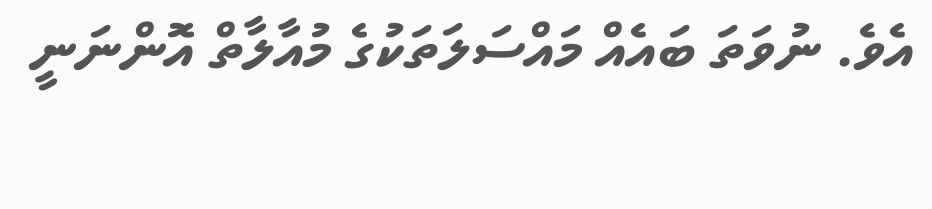އެވެ. ނުވަތަ ބައެއް މައްސަލަތަކުގެ މުއާލާތް އޮންނަނީ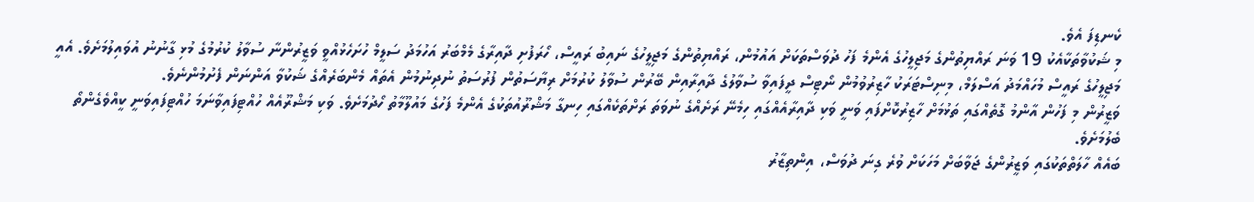ކެނޑިފަ އެވެ.
މި ޝަކުވާތަކާއެކު 19 ވަނަ ރައްޔިތުންގެ މަޖިލީހުގެ އެންމެ ފަހު ދުވަސްތަކަށް އައުމުން، ރައްޔިތުންގެ މަޖިލީހުގެ ނައިބު ރައީސް، ހޯރަފުށި ދާއިރާގެ މެމްބަރު އަހުމަދު ސަލީމް ހުށަހެޅުއްވީ ވަޒީރުންނާ ސުވާލު ކުރުމުގެ މުޅި ގާނުނު އުވައިލުމަށެވެ. އެއީ މަޖިލީހުގެ ރައީސް މުހައްމަދު އަސްލަމް، މިނިސްޓަރަކު ހާޒިރުވުމުން ނޯޓިސް ދީފައިވާ ސުވާލުގެ ދާއިރާއިން ބޭރުން ސުވާލު ކުރުމަށް ރިޔާސަތުން ފުރުސަތު ނުދިނުމުން އެތައް މެންބަރެއްގެ ޝަކުވާ އަންނަން ފެށުމުންނެވެ.
ވަޒީރުން މި ފަހުން އާންމު ގޮތެއްގައި ތަޅުމަށް ހާޒިރުކޮށްފައި ވަނީ ވަކި ދާއިރާއެއްގައި ހިމެނޭ ރަށެއްގެ ނުވަތަ ރަށްތަކެއްގައި ހިނގާ މަޝްރޫއުތަކުގެ އެންމެ ފަހުގެ މައުލޫމާތު ހޯދުމަށެވެ. ވަކި މަޝްރޫއެއް ހުއްޓިފައިވާނަމަ ހުއްޓިފައިވަނީ ކީއްވެގެންތޯ ބެލުމަށެވެ.
ބައެއް ހާލަތްތަކުގައި ވަޒީރުންގެ ޖަވާބަށް މަހަކަށް ވުރެ ގިނަ ދުވަސް، އިންތިޒާރު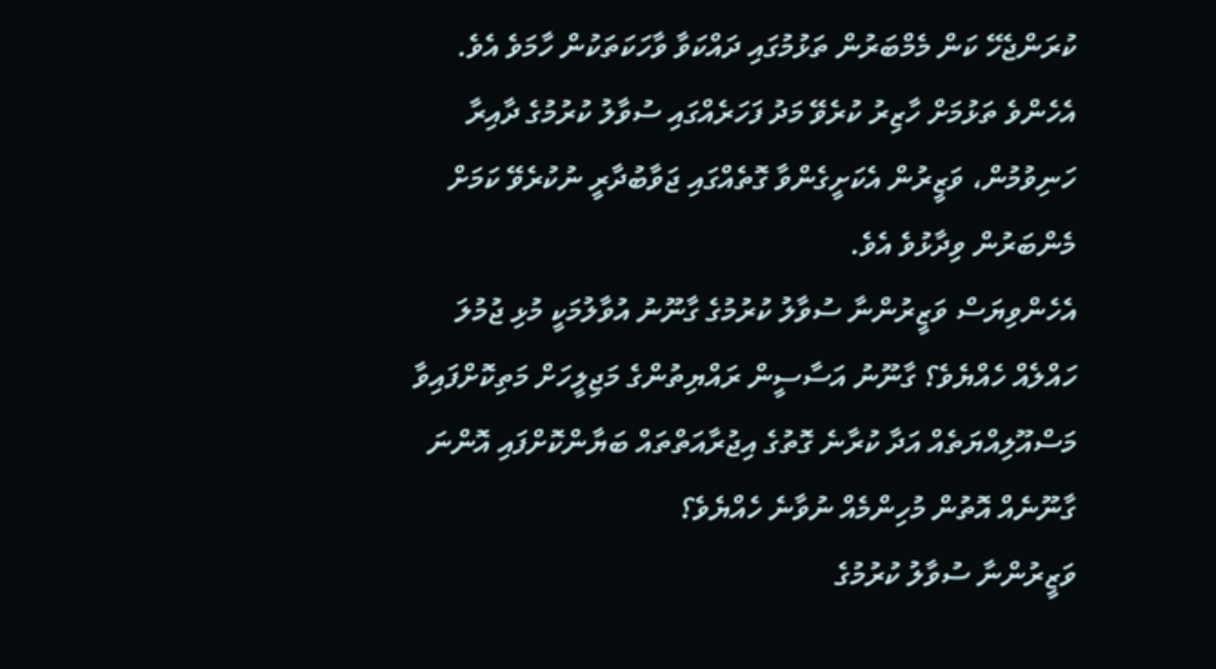ކުރަންޖެހޭ ކަން މެމްބަރުން ތަޅުމުގައި ދައްކަވާ ވާހަކަތަކުން ހާމަވެ އެވެ. އެހެންވެ ތަޅުމަށް ހާޒިރު ކުރެވޭ މަދު ފަހަރެއްގައި ސުވާލު ކުރުމުގެ ދާއިރާ ހަނިވުމުން، ވަޒީރުން އެކަށީގެންވާ ގޮތެއްގައި ޖަވާބުދާރީ ނުކުރެވޭ ކަމަށް މެންބަރުން ވިދާޅުވެ އެވެ.
އެހެންވިޔަސް ވަޒީރުންނާ ސުވާލު ކުރުމުގެ ގާނޫނު އުވާލުމަކީ މުޅި ޖުމުލަ ހައްލެއް ހެއްޔެވެ؟ ގާނޫނު އަސާސީން ރައްޔިތުންގެ މަޖިލީހަށް މަތިކޮށްފައިވާ މަސްއޫލިއްޔަތެއް އަދާ ކުރާނެ ގޮތުގެ އިޖުރާއަތްތައް ބަޔާންކޮށްފައި އޮންނަ ގާނޫނެއް އޮތުން މުހިންމެއް ނުވާނެ ހެއްޔެވެ؟
ވަޒީރުންނާ ސުވާލު ކުރުމުގެ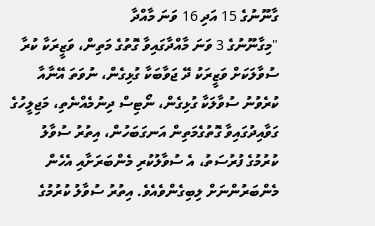ގާނޫނުގެ 15 އަދި 16 ވަނަ މާއްދާ
"މިގާނޫނުގެ 3 ވަނަ މާއްދާގައިވާ ގޮތުގެ މަތިން، ވަޒީރަކާ ކުރާ ސުވާލަކަށް ވަޒީރަކު ދޭ ޖަވާބަކާ ގުޅިގެން، ނުވަތަ އޭނާއާ ކުރެވުނު ސުވާލަކާ ގުޅިގެން، ނޯޓިސް ދިނުމެއްނެތި، މަޖިލީހުގެ ގަވާއިދުގައިވާ ގޮތުގެމަތިން އަނގަބަހުން، އިތުރު ސުވާލު ކުރުމުގެ ފުރުސަތު، އެ ސުވާލުކުރި މެންބަރަށާއި އެހެން މެންބަރުންނަށް ލިބިގެންވެއެވެ. އިތުރު ސުވާލު ކުރުމުގެ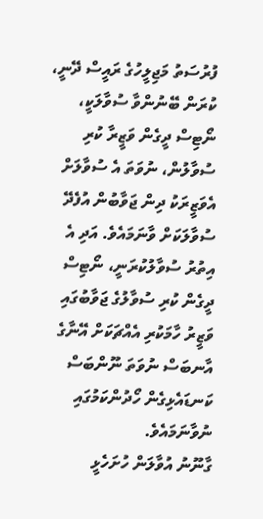ފުރުސަތު މަޖިލީހުގެ ރައީސް ދޭނީ، ކުރަން ބޭނުންވާ ސުވާލަކީ، ނޯޓިސް ދީގެން ވަޒީރާ ކުރި ސުވާލުން، ނުވަތަ އެ ސުވާލަށް އެވަޒީރަކު ދިން ޖަވާބުން އުފެދޭ ސުވާލަކަށް ވާނަމައެވެ. އަދި އެ އިތުރު ސުވާލުކުރަނީ، ނޯޓިސް ދީގެން ކުރި ސުވާލުގެ ޖަވާބުގައި ވަޒީރު ހާމަކުރި އެއްޗަކަށް އޭނާގެ އާނބަސް ނުވަތަ ނޫންބަސް ކަނޑައެޅިގެން ހޯދުންކަމުގައި ނުވާނަމައެވެ.
ގާނޫނު އުވާލަން ހުށަހެޅީ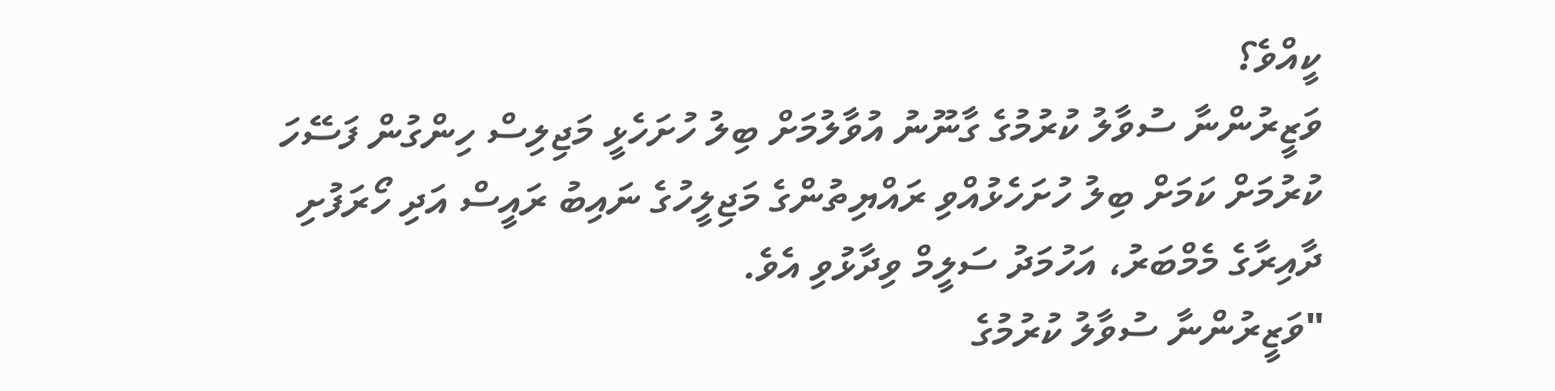ކީއްވެ؟
ވަޒީރުންނާ ސުވާލު ކުރުމުގެ ގާނޫނު އުވާލުމަށް ބިލު ހުށަހެޅީ މަޖިލިސް ހިންގުން ފަސޭހަ ކުރުމަށް ކަމަށް ބިލު ހުށަހެޅުއްވި ރައްޔިތުންގެ މަޖިލީހުގެ ނައިބު ރައީސް އަދި ހޯރަފުށި ދާއިރާގެ މެމްބަރު، އަހުމަދު ސަލީމް ވިދާޅުވި އެވެ.
"ވަޒީރުންނާ ސުވާލު ކުރުމުގެ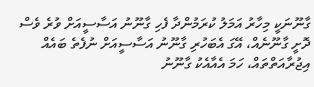ގާނޫނަކީ މިހާރު އަމަލު ކުރަމުންދާ ފެހި ގާނޫނު އަސާސީއަށް ވުރެ ވެސް ދޮށީ ގާނޫނެއް، އޭގަ އެބަހުރި ގާނޫނު އަސާސީއަށް ނުފެތެ ބައެއް އިޖުރާއަތްތައް، ހަމަ އެއާއެކު ގާނޫނު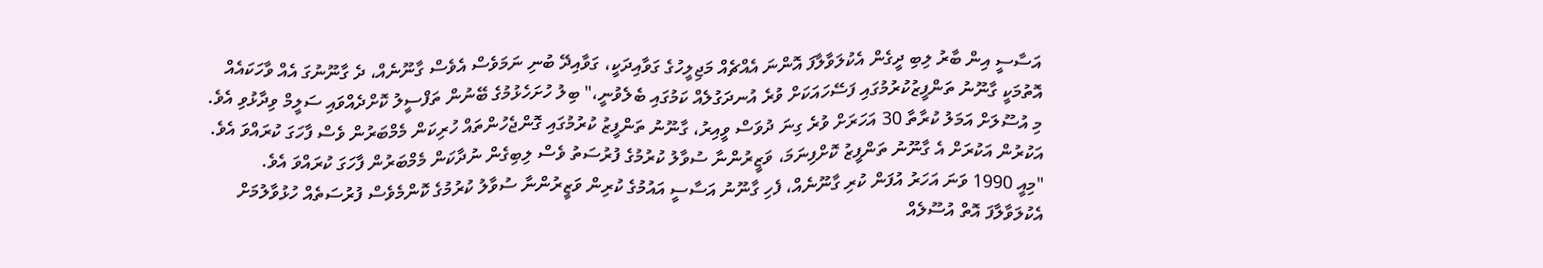އަސާސީ އިން ބާރު ލިބި ދީގެން އެކުލަވާލާފަ އޮންނަ އެއްޗެއް މަޖިލީހުގެ ގަވާއިދަކީ، ގަވާއިދޭ ބުނި ނަމަވެސް އެވެސް ގާނޫނެއް، ދެ ގާނޫނުގަ އެއް ވާހަކައެއް އޮތުމަކީ ގާނޫނު ތަންފީޒުކުރުމުގައި ފަސޭހައަކަށް ވުރެ އުނދަގުލެއް ކަމުގައި ބެލެވުނީ،" ބިލު ހުށަހެޅުމުގެ ބޭނުން ތަފްސީލު ކޮށްދެއްވައި ސަލީމް ވިދާޅުވި އެވެ.
މި އުސޫލަށް އަމަލު ކުރާތާ 30 އަހަރަށް ވުރެ ގިނަ ދުވަސް ވީއިރު، ގާނޫނު ތަންފީޒު ކުރުމުގައި ގޮންޖެހުންތައް ހުރިކަން މެމްބަރުން ވެސް ފާހަގަ ކުރައްވަ އެވެ. އަކުރުން އަކުރަށް އެ ގާނޫނު ތަންފީޒު ކޮށްފިނަމަ، ވަޒީރުންނާ ސުވާލު ކުރުމުގެ ފުރުސަތު ވެސް ލިބިގެން ނުދާކަން މެމްބަރުން ފާހަގަ ކުރައްވަ އެވެ.
"މިއީ 1990 ވަނަ އަހަރު އުފަން ކުރި ގާނޫނެއް، ފެހި ގާނޫނު އަސާސީ އައުމުގެ ކުރިން ވަޒީރުންނާ ސުވާލު ކުރުމުގެ ކޮންމެވެސް ފުރުސަތެއް ހުޅުވާލުމަށް އެކުލަވާލާފަ އޮތް އުސޫލެއް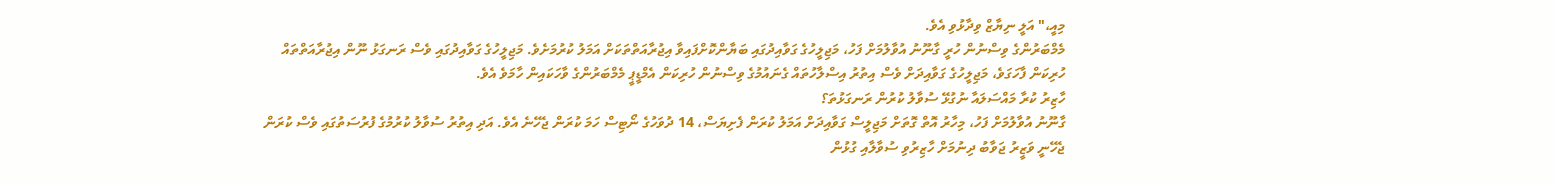މިއީ،" އަލީ ނިޔާޒް ވިދާޅުވި އެވެ.
މެމްބަރުންގެ ވިސްނުން ހުރީ ގާނޫނު އުވާލުމަށް ފަހު، މަޖިލީހުގެ ގަވާއިދުގައި ބަޔާންކޮށްފައިވާ އިޖުރާއަތްތަކަށް އަމަލު ކުރުމަށެވެ. މަޖިލީހުގެ ގަވާއިދުގައި ވެސް ރަނގަޅު ނޫން އިޖުރާއަތްތައް ހުރިކަން ފާހަގަވެ، މަޖިލީހުގެ ގަވާއިދަށް ވެސް އިތުރު އިސްލާހުތައް ގެނައުމުގެ ވިސްނުން ހުރިކަން އެމްޑީޕީ މެމްބަރުންގެ ވާހަކައިން ހާމަވެ އެވެ.
ހާޒިރު ކުރާ މައްސަލައާ ނުގުޅޭ ސުވާލު ކުރުން ރަނގަޅުތަ؟
ގާނޫނު އުވާލުމަށް ފަހު، މިހާރު އޮތް ގޮތަށް މަޖިލީސް ގަވާއިދަށް އަމަލު ކުރަން ފެށިޔަސް، 14 ދުވަހުގެ ނޯޓިސް ހަމަ ކުރަން ޖެހޭނެ އެވެ. އަދި އިތުރު ސުވާލު ކުރުމުގެ ފުރުސަތުގައި ވެސް ކުރަން ޖެހޭނީ ވަޒީރު ޖަވާބު ދިނުމަށް ހާޒިރުވި ސުވާލާއި ގުޅުން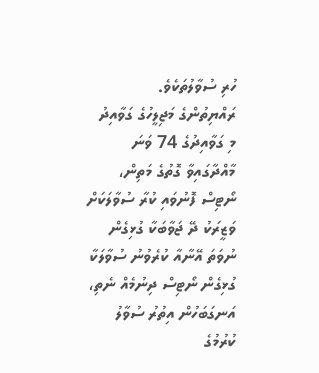ހުރި ސުވާލުތަކެވެ.
ރައްޔިތުންގެ މަޖިލީހުގެ ގަވާއިދު
މި ގަވާއިދުގެ 74 ވަނަ މާއްދާގައިވާ ގޮތުގެ މަތިން، ނޯޓިސް ފޮނުވައި ކުރާ ސުވާލަކަށް ވަޒީރަކު ދޭ ޖަވާބަކާ ގުޅިގެން ނުވަތަ އޭނާއާ ކުރެވުނު ސުވާލަކާ ގުޅިގެން ނޯޓިސް ދިނުމެއް ނެތި، އަނގަބަހުން އިތުރު ސުވާލު ކުރުމުގެ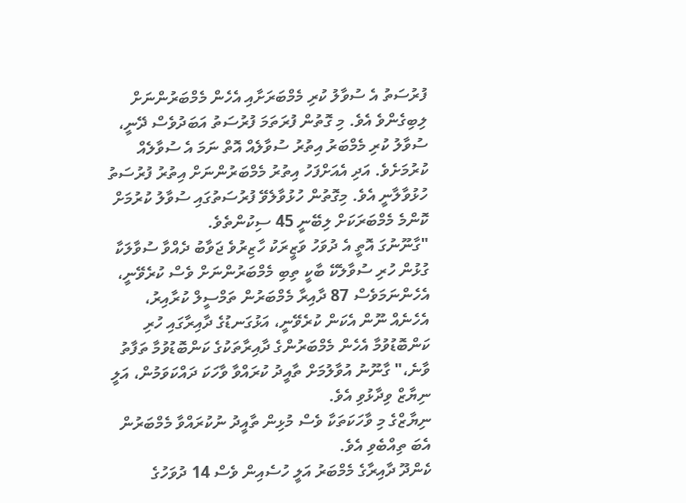ފުރުސަތު އެ ސުވާލު ކުރި މެމްބަރަށާއި އެހެން މެމްބަރުންނަށް ލިބިގެންވެ އެވެ. މި ގޮތުން ފުރަތަމަ ފުރުސަތު އަބަދުވެސް ދޭނީ، ސުވާލު ކުރި މެމްބަރު އިތުރު ސުވާލެއް އޮތް ނަމަ އެ ސުވާލެއް ކުރުމަށެވެ. އަދި އެއަށްފަހު އިތުރު މެމްބަރުންނަށް އިތުރު ފުރުސަތު ހުޅުވާލާނީ އެވެ. މިގޮތުން ހުޅުވާލެވޭ ފުރުސަތުގައި ސުވާލު ކުރުމަށް ކޮންމެ މެމްބަރަކަށް ލިބޭނީ 45 ސިކުންތެވެ.
"ގާނޫނުގަ އޮތީ އެ ދުވަހު ވަޒީރަކު ހާޒިރުވެ ޖަވާބު ދެއްވާ ސުވާލަކާ ގުޅުން ހުރި ސުވާލެކޭ ބާކީ ތިބި މެމްބަރުންނަށް ވެސް ކުރެވޭނީ، އެހެންނަމަވެސް 87 ދާއިރާ މެމްބަރުން ތަމްސީލް ކުރާއިރު، އެހެނެއް ނޫން އެކަން ކުރެވޭނީ، އަޅުގަނޑުގެ ދާއިރާގައި ހުރި ކަންބޮޑުވުމާ އެހެން މެމްބަރުންގެ ދާއިރާތަކުގެ ކަންބޮޑުވުމާ ތަފާތު ވާނެ،" ގާނޫނު އުވާލުމަށް ތާއީދު ކުރައްވާ ވާހަކަ ދައްކަވަމުން، އަލީ ނިޔާޒް ވިދާޅުވި އެވެ.
ނިޔާޒްގެ މި ވާހަކަތަކާ ވެސް މުޅިން ތާއީދު ނުކުރައްވާ މެމްބަރުން އެބަ ތިއްބެވި އެވެ.
ކެންދޫ ދާއިރާގެ މެމްބަރު އަލީ ހުސެއިން ވެސް 14 ދުވަހުގެ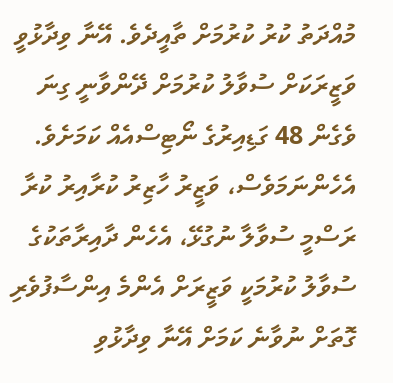މުއްދަތު ކުރު ކުރުމަށް ތާއީދެވެ. އޭނާ ވިދާޅުވީ ވަޒީރަކަށް ސުވާލު ކުރުމަށް ދޭންވާނީ ގިނަ ވެގެން 48 ގަޑިއިރުގެ ނޯޓިސްއެއް ކަމަށެވެ.
އެހެންނަމަވެސް، ވަޒީރު ހާޒިރު ކުރާއިރު ކުރާ ރަސްމީ ސުވާލާ ނުގުޅޭ، އެހެން ދާއިރާތަކުގެ ސުވާލު ކުރުމަކީ ވަޒީރަށް އެންމެ އިންސާފުވެރި ގޮތަށް ނުވާނެ ކަމަށް އޭނާ ވިދާޅުވި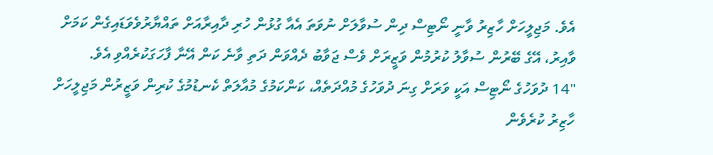އެވެ. މަޖިލީހަށް ހާޒިރު ވާނީ ނޯޓިސް ދިން ސުވާލަށް ނުވަތަ އެއާ ގުޅުން ހުރި ދާއިރާއަށް ތައްޔާރުވެވަޑައިގެން ކަމަށް ވާއިރު، އޭގެ ބޭރުން ސުވާލު ކުރުމުން ވަޒީރަށް ވެސް ޖަވާބު ދެއްވަން ދަތި ވާނެ ކަން އޭނާ ފާހަގަކުރެއްވި އެވެ.
"14 ދުވަހުގެ ނޯޓިސް އަކީ ވަރަށް ގިނަ ދުވަހުގެ މުއްދަތެއް، ކަންކަމުގެ މުއާލަތް ކެނޑުމުގެ ކުރިން ވަޒީރުން މަޖިލީހަށް ހާޒިރު ކުރެވެން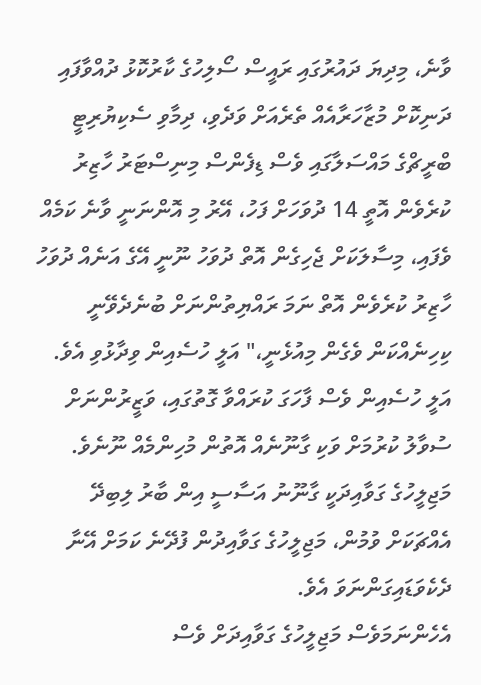ވާނެ، މިދިޔަ ދައުރުގައި ރައީސް ސޯލިހުގެ ކާރުކޮޅު ދުއްވާފައި ދަނިކޮށް މުޒާހަރާއެއް ތެރެއަށް ވަދެވި، ދިމާވި ސެކިޔުރިޓީ ބްރީޗްގެ މައްސަލާގައި ވެސް ޑިފެންސް މިނިސްޓަރު ހާޒިރު ކުރެވެން އޮތީ 14 ދުވަހަށް ފަހު، އޭރު މި އޮންނަނީ ވާނެ ކަމެއް ވެފައި، މިސާލަކަށް ޖެހިގެން އޮތް ދުވަހު ނޫނީ އޭގެ އަނެއް ދުވަހު ހާޒިރު ކުރެވެން އޮތް ނަމަ ރައްޔިތުންނަށް ބުނެދެވޭނީ ކިހިނެއްކަން ވެގެން މިއުޅެނީ،" އަލީ ހުސެއިން ވިދާޅުވި އެވެ.
އަލީ ހުސެއިން ވެސް ފާހަގަ ކުރައްވާ ގޮތުގައި، ވަޒީރުންނަށް ސުވާލު ކުރުމަށް ވަކި ގާނޫނެއް އޮތުން މުހިންމެއް ނޫނެވެ. މަޖިލީހުގެ ގަވާއިދަކީ ގާނޫނު އަސާސީ އިން ބާރު ލިބިދޭ އެއްޗަކަށް ވުމުން، މަޖިލީހުގެ ގަވާއިދުން ފުދޭނެ ކަމަށް އޭނާ ދެކެވަޑައިގަންނަވަ އެވެ.
އެހެންނަމަވެސް މަޖިލީހުގެ ގަވާއިދަށް ވެސް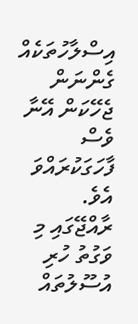އިސްލާހުތަކެއް ގެންނަން ޖެހޭކަން އޭނާ ވެސް ފާހަގަކުރައްވަ އެވެ.
ރާއްޖޭގައި މި ވަގުތު ހުރި އުސޫލުތައް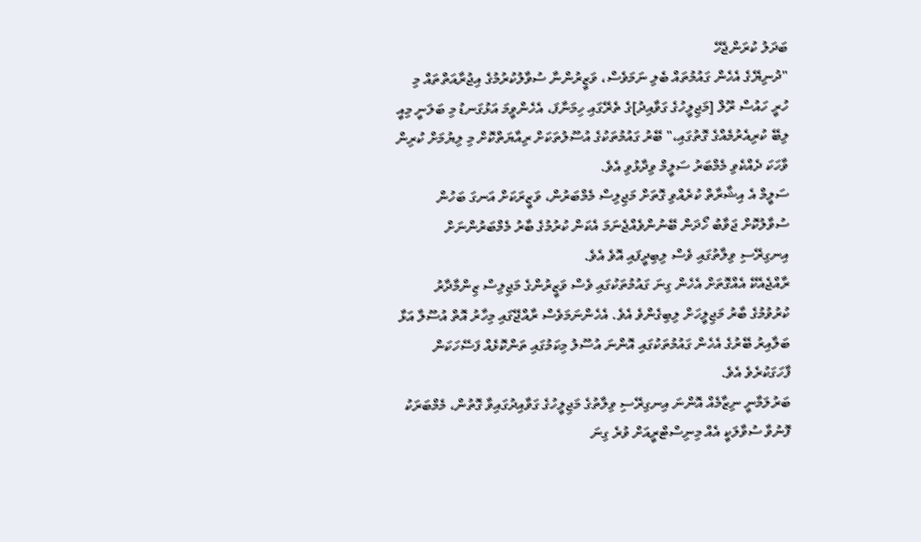ބަދަލު ކުރަންޖެހޭ
"ދުނިޔޭގެ އެހެން ގައުމުތައް ބެލި ނަމަވެސް، ވަޒީރުންނާ ސުވާލުކުރުމުގެ އިޖުރާއަތްތައް މި ހުރީ ހައުސް ރޫލް [މަޖިލީހުގެ ގަވާއިދު]ގެ ތެރޭގައި ހިމަނާފަ، އެހެންވީމަ އަޅުގަނޑު މި ބަލަނީ މިއީ ލިބޭ ކުރިއެރުމެއްގެ ގޮތުގައި،" ބޭރު ގައުމުތަކުގެ އުސޫލުތަކަށް ރިއާޔަތްކޮށް މި ލިޔުމަށް ކުރިން ވާހަކަ ދެއްކެވި މެމްބަރު ސަލީމް ވިދާޅުވި އެވެ.
ސަލީމް އެ އިޝާރާތް ކުރެއްވި ގޮތަށް މަޖިލިސް މެމްބަރުން، ވަޒީރަކަށް އަނގަ ބަހުން ސުވާލުކޮށް ޖަވާބު ހޯދަން ބޭނުންވެއްޖެނަމަ އެކަން ކުރުމުގެ ބާރު މެމްބަރުންނަށް އިނގިރޭސި ވިލާތުގައި ވެސް ލިބިދީފައި އޮވެ އެވެ.
ރާއްޖެއެކޭ އެއްގޮތަށް އެހެން ގިނަ ގައުމުތަކުގައި ވެސް ވަޒީރުންގެ މަޖިލިސް ޒިންމާދާރު ކުރުވުމުގެ ބާރު މަޖިލީހަށް ލިބިގެންވެ އެވެ. އެހެންނަމަވެސް ރާއްޖޭގައި މިހާރު އޮތް އުސޫލާ އަޅާ ބަލާއިރު ބޭރުގެ އެހެން ގައުމުތަކުގައި އޮންނަ އުސޫލު މިކަމުގައި ތަންކޮޅެއް ފަސޭހަކަން ފާހަގަކުރެވެ އެވެ.
ބަރުލަމާނީ ނިޒާމެއް އޮންނަ އިނގިރޭސި ވިލާތުގެ މަޖިލީހުގެ ގަވާއިދުގައިވާ ގޮތުން، މެމްބަރަކު ފޮނުވާ ސުވާލަކީ އެއް މިނިސްޓްރީއަށް ވުރެ ގިނަ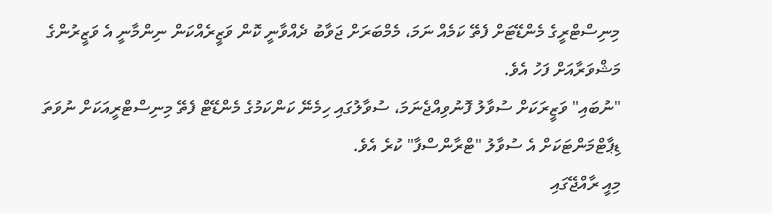މިނިސްޓްރީގެ މެންޑޭޓަށް ފެތޭ ކަމެއް ނަމަ، މެމްބަރަށް ޖަވާބު ދެއްވާނީ ކޮން ވަޒީރެއްކަން ނިންމާނީ އެ ވަޒީރުންގެ މަޝްވަރާއަށް ފަހު އެވެ.
"ނުބައި" ވަޒީރަކަށް ސުވާލު ފޮނުވިއްޖެނަމަ، ސުވާލުގައި ހިމެނޭ ކަންކަމުގެ މެންޑޭޓް ފެތޭ މިނިސްޓްރީއަކަށް ނުވަތަ ޑިޕާޓްމަންޓަކަށް އެ ސުވާލު "ޓްރާންސްފާ" ކުރެ އެވެ.
މިއީ ރާއްޖޭގައި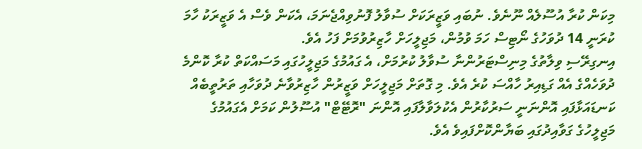މިކަން ކުރާ އުސޫލެއް ނޫނެވެ. ނުބައި ވަޒީރަކަށް ސުވާލު ފޮނުވިއްޖެނަމަ، އެކަން ވެސް އެ ވަޒީރަކު ހާމަ ކުރަނީ 14 ދުވަހުގެ ނޯޓިސް ހަމަ ވުމުން، މަޖިލީހަށް ހާޒިރުވުމަށް ފަހު އެވެ.
އިނގިރޭސި ވިލާތުގެ މިނިސްޓަރުންނާ ސުވާލު ކުރުމަށް، އެ ގައުމުގެ މަޖިލީހުގައި މަސައްކަތް ކުރާ ކޮންމެ ދުވަހެއްގެ އެއް ގަޑިއިރު ހާއްސަ ކުރެ އެވެ. މި ގޮތަށް މަޖިލީހަށް ވަޒީރުން ހާޒިރުވާނެ ދުވަހާއި ތަރުތީބެއް ކަނޑައަޅާފައި އޮންނަނީ ސަރުކާރުން އެކުލަވާލާފައި އޮންނަ "ރޮޓޭޓް" އުސޫލުން ކަމަށް އެގައުމުގެ މަޖިލީހުގެ ގަވާއިދުގައި ބަޔާންކޮށްފައިވެ އެވެ.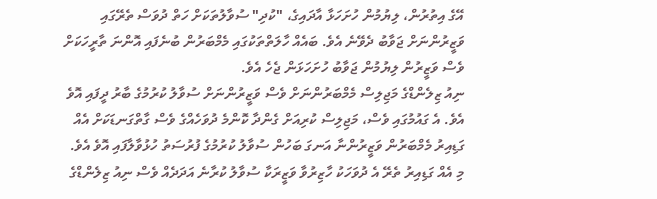އޭގެ އިތުރުން، ލިޔުމުން ހުށަހަޅާ އާދައިގެ، "ކުދި" ސުވާލުތަކަށް ހަތް ދުވަސް ތެރޭގައި ވަޒީރުންނަށް ޖަވާބު ދެވޭނެ އެވެ. ބައެއް ހާލަތްތަކުގައި މެމްބަރުން ބުނެފައި އޮންނަ ތާރީހަކަށް ވެސް ވަޒީރުން ލިޔުމުން ޖަވާބު ހުށަހަޅަން ޖެހެ އެވެ.
ނިއު ޒިލެންޑްގެ މަޖިލިސް މެމްބަރުންނަށް ވެސް ވަޒީރުންނަށް ސުވާލު ކުރުމުގެ ބާރު ދީފައި އޮވެ އެވެ. އެ ގައުމުގައި ވެސް، މަޖިލިސް ކުރިއަށް ގެންދާ ކޮންމެ ދުވަހެއްގެ ވެސް ގާތްގަނޑަކަށް އެއް ގަޑިއިރު މެމްބަރުން ވަޒީރުންނާ އަނގަ ބަހުން ސުވާލު ކުރުމުގެ ފުރުސަތު ހުޅުވާލާފައި އޮވެ އެވެ. މި އެއް ގަޑިއިރު ތެރޭ އެ ދުވަހަކު ހާޒިރުވާ ވަޒީރަކާ ސުވާލު ކުރާނެ އަދަދެއް ވެސް ނިއު ޒިލެންޑްގެ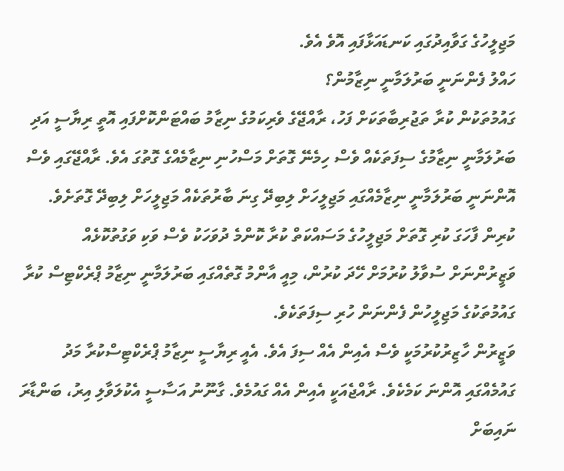މަޖިލީހުގެ ގަވާއިދުގައި ކަނޑައަޅާފައި އޮވެ އެވެ.
ހައްލު ފެންނަނީ ބަރުލަމާނީ ނިޒާމުން؟
ގައުމުތަކުން ކުރާ ތަޖުރިބާތަކަށް ފަހު، ރާއްޖޭގެ ވެރިކަމުގެ ނިޒާމު ބައްޓަންކޮށްފައި އޮތީ ރިޔާސީ އަދި ބަރުލަމާނީ ނިޒާމުގެ ސިފަތަކެއް ވެސް ހިމެނޭ ގޮތަށް މަސްހުނި ނިޒާމެއްގެ ގޮތުގަ އެވެ. ރާއްޖޭގައި ވެސް އޮންނަނީ ބަރުލަމާނީ ނިޒާމެއްގައި މަޖިލީހަށް ލިބިދޭ ގިނަ ބާރުތަކެއް މަޖިލީހަށް ލިބިދޭ ގޮތަށެވެ.
ކުރިން ފާހަގަ ކުރި ގޮތަށް މަޖިލީހުގެ މަސައްކަތް ކުރާ ކޮންމެ ދުވަހަކު ވެސް ވަކި ވަގުތުކޮޅެއް ވަޒީރުންނަށް ސުވާލު ކުރުމަށް ހޭދަ ކުރުން، މިއީ އާންމު ގޮތެއްގައި ބަރުލަމާނީ ނިޒާމު ޕްރެކްޓިސް ކުރާ ގައުމުތަކުގެ މަޖިލީހުން ފެންނަން ހުރި ސިފަތަކެވެ.
ވަޒީރުން ހާޒިރުކުރުމަކީ ވެސް އެއިން އެއް ސިފަ އެވެ. އެއީ ރިޔާސީ ނިޒާމު ޕްރެކްޓިސްކުރާ މަދު ގައުމެއްގައި އޮންނަ ކަމެކެވެ. ރާއްޖެއަކީ އެއިން އެއް ގައުމެވެ. ގާނޫނު އަސާސީ އެކުލަވާލި އިރު، ބަންޑާރަ ނައިބަށް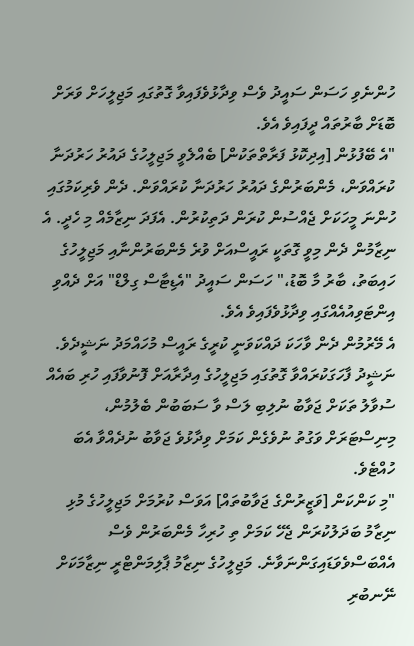ހުންނެވި ހަސަން ސައީދު ވެސް ވިދާޅުވެފައިވާ ގޮތުގައި މަޖިލީހަށް ވަރަށް ބޮޑަށް ބާރުތައް ދީފައިވެ އެވެ.
"އެ ބޭފުޅުން [އިދިކޮޅު ފަރާތްތަކުން] ބެއްލެވީ މަޖިލީހުގެ ދައުރު ހަރުދަނާ ކުރައްވަން، މެންބަރުންގެ ދައުރު ހަރުދަނާ ކުރައްވަން. ދެން ވެރިކަމުގައި ހުންނަ މީހަކަށް ޖެއްސުން ކުރަން ދަތިކުރުން. އެފަދަ ނިޒާމެއް މި ހެދީ. އެ ނިޒާމުން ދެން މިވީ ގޮތަކީ ރައީސްއަށް ވުރެ މެންބަރުންނާއި މަޖިލީހުގެ ހައިބަތު، ބާރު މާ ބޮޑު،" ހަސަން ސައީދު "އެޑިޓާސް ގިލްޑް" އަށް ދެއްވި އިންޓަވިއުއެއްގައި ވިދާޅުވެފައިވެ އެވެ.
އެ މޭރުމުން ދެން ވާހަކަ ދައްކަވަނީ ކުރީގެ ރައީސް މުހައްމަދު ނަޝީދެވެ. ނަޝީދު ފާހަގަކުރައްވާ ގޮތުގައި މަޖިލީހުގެ އިދާރާއަށް ފޮނުވާފައި ހުރި ބައެއް ސުވާލު ތަކަށް ޖަވާބު ނުލިބި ލަސް ވާ ސަބަބުން ބެލުމުން، މިނިސްޓަރަށް ވަގުތު ނުވެގެން ކަމަށް ވިދާޅުވެ ޖަވާބު ނުދެއްވާ އެބަ ހުއްޓެވެ.
"މި ކަންކަން [ވަޒީރުންގެ ޖަވާބުތައް] އަވަސް ކުރުމަށް މަޖިލީހުގެ މުޅި ނިޒާމު ބަދަލުކުރަން ޖެހޭ ކަމަށް ތި ހުރިހާ މެންބަރުން ވެސް އެއްބަސްވެވަޑައިގަންނަވާނެ. މަޖިލީހުގެ ނިޒާމު ޕާލިމަންޓްރީ ނިޒާމަކަށް ނޭނބުރި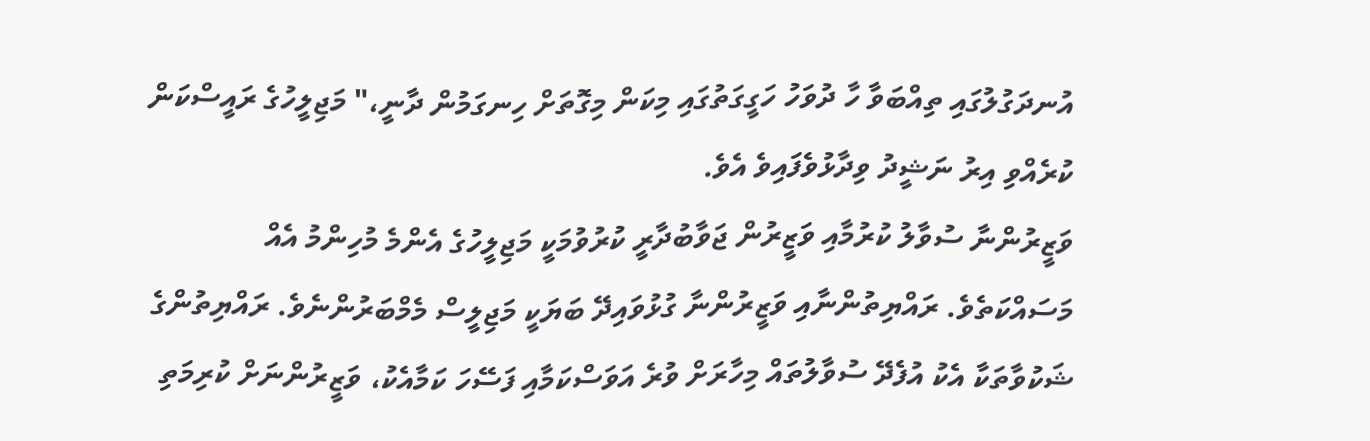އުނދަގުލުގައި ތިއްބަވާ ހާ ދުވަހު ހަގީގަތުގައި މިކަން މިގޮތަށް ހިނގަމުން ދާނީ،" މަޖިލީހުގެ ރައީސްކަން ކުރެއްވި އިރު ނަޝީދު ވިދާޅުވެފައިވެ އެވެ.
ވަޒީރުންނާ ސުވާލު ކުރުމާއި ވަޒީރުން ޖަވާބުދާރީ ކުރުވުމަކީ މަޖިލީހުގެ އެންމެ މުހިންމު އެއް މަސައްކަތެވެ. ރައްޔިތުންނާއި ވަޒީރުންނާ ގުޅުވައިދޭ ބަޔަކީ މަޖިލީސް މެމްބަރުންނެވެ. ރައްޔިތުންގެ ޝަކުވާތަކާ އެކު އުފެދޭ ސުވާލުތައް މިހާރަށް ވުރެ އަވަސްކަމާއި ފަސޭހަ ކަމާއެކު، ވަޒީރުންނަށް ކުރިމަތި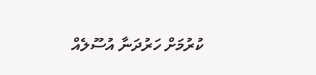ކުރުމަށް ހަރުދަނާ އުސޫލެއް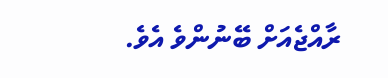ރާއްޖެއަށް ބޭނުންވެ އެވެ.